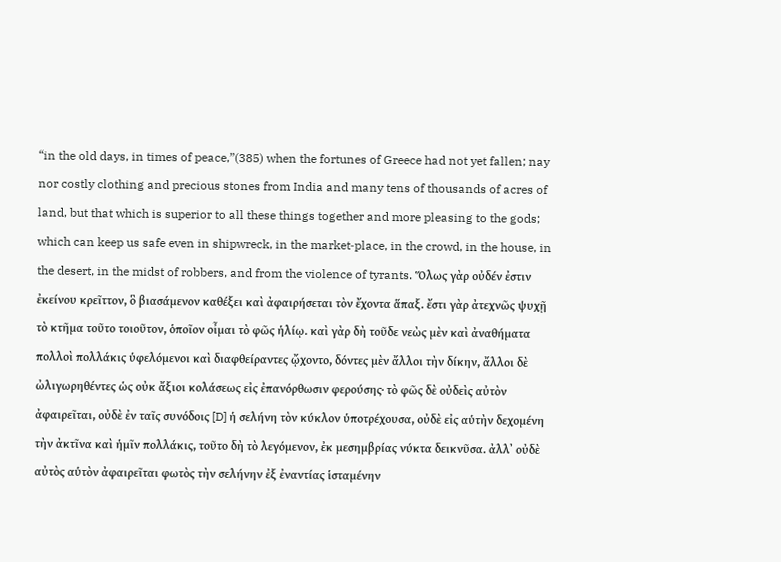“in the old days, in times of peace,”(385) when the fortunes of Greece had not yet fallen; nay nor costly clothing and precious stones from India and many tens of thousands of acres of land, but that which is superior to all these things together and more pleasing to the gods; which can keep us safe even in shipwreck, in the market‐place, in the crowd, in the house, in the desert, in the midst of robbers, and from the violence of tyrants. Ὅλως γὰρ οὐδέν ἐστιν ἐκείνου κρεῖττον, ὃ βιασάμενον καθέξει καὶ ἀφαιρήσεται τὸν ἔχοντα ἅπαξ. ἔστι γὰρ ἀτεχνῶς ψυχῇ τὸ κτῆμα τοῦτο τοιοῦτον, ὁποῖον οἶμαι τὸ φῶς ἡλίῳ. καὶ γὰρ δὴ τοῦδε νεὼς μὲν καὶ ἀναθήματα πολλοὶ πολλάκις ὑφελόμενοι καὶ διαφθείραντες ᾤχοντο, δόντες μὲν ἄλλοι τὴν δίκην, ἄλλοι δὲ ὠλιγωρηθέντες ὡς οὐκ ἄξιοι κολάσεως εἰς ἐπανόρθωσιν φερούσης· τὸ φῶς δὲ οὐδεὶς αὐτὸν ἀφαιρεῖται, οὐδὲ ἐν ταῖς συνόδοις [D] ἡ σελήνη τὸν κύκλον ὑποτρέχουσα, οὐδὲ εἰς αὑτὴν δεχομένη τὴν ἀκτῖνα καὶ ἡμῖν πολλάκις, τοῦτο δὴ τὸ λεγόμενον, ἐκ μεσημβρίας νύκτα δεικνῦσα. ἀλλ᾽ οὐδὲ αὐτὸς αὑτὸν ἀφαιρεῖται φωτὸς τὴν σελήνην ἐξ ἐναντίας ἱσταμένην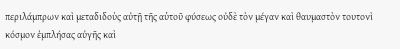περιλάμπρων καὶ μεταδιδοὺς αὐτῇ τῆς αὑτοῦ φύσεως οὐδὲ τὸν μέγαν καὶ θαυμαστὸν τουτονὶ κόσμον ἐμπλήσας αὐγῆς καὶ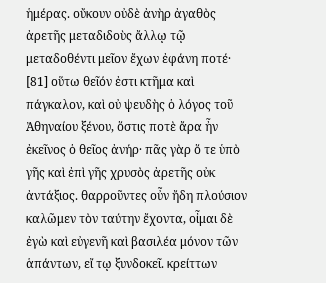ἡμέρας. οὔκουν οὐδὲ ἀνὴρ ἀγαθὸς ἀρετῆς μεταδιδοὺς ἄλλῳ τῷ μεταδοθέντι μεῖον ἔχων ἐφάνη ποτέ· [81] οὕτω θεῖόν ἐστι κτῆμα καὶ πάγκαλον, καὶ οὐ ψευδὴς ὁ λόγος τοῦ Ἀθηναίου ξένου, ὅστις ποτὲ ἄρα ἦν ἐκεῖνος ὁ θεῖος ἀνήρ· πᾶς γὰρ ὅ τε ὑπὸ γῆς καὶ ἐπὶ γῆς χρυσὸς ἀρετῆς οὐκ ἀντάξιος. θαρροῦντες οὖν ἤδη πλούσιον καλῶμεν τὸν ταύτην ἔχοντα, οἶμαι δὲ ἐγὼ καὶ εὐγενῆ καὶ βασιλέα μόνον τῶν ἁπάντων, εἴ τῳ ξυνδοκεῖ. κρείττων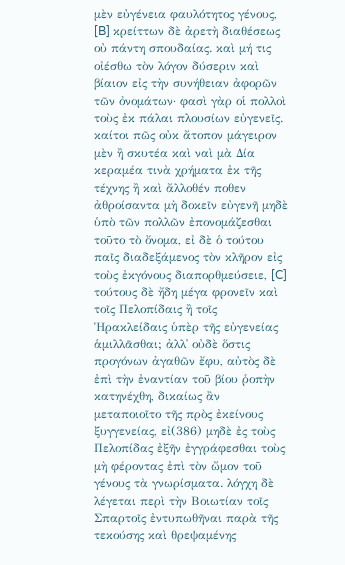μὲν εὐγένεια φαυλότητος γένους, [B] κρείττων δὲ ἀρετὴ διαθέσεως οὐ πάντη σπουδαίας. καὶ μή τις οἰέσθω τὸν λόγον δύσεριν καὶ βίαιον εἰς τὴν συνήθειαν ἀφορῶν τῶν ὀνομάτων· φασὶ γὰρ οἱ πολλοὶ τοὺς ἐκ πάλαι πλουσίων εὐγενεῖς. καίτοι πῶς οὐκ ἄτοπον μάγειρον μὲν ἢ σκυτέα καὶ ναὶ μὰ Δία κεραμέα τινὰ χρήματα ἐκ τῆς τέχνης ἢ καὶ ἄλλοθέν ποθεν ἀθροίσαντα μὴ δοκεῖν εὐγενῆ μηδὲ ὑπὸ τῶν πολλῶν ἐπονομάζεσθαι τοῦτο τὸ ὄνομα, εἰ δὲ ὁ τούτου παῖς διαδεξάμενος τὸν κλῆρον εἰς τοὺς ἐκγόνους διαπορθμεύσειε, [C] τούτους δὲ ἤδη μέγα φρονεῖν καὶ τοῖς Πελοπίδαις ἢ τοῖς Ἡρακλείδαις ὑπὲρ τῆς εὐγενείας ἁμιλλᾶσθαι; ἀλλ᾽ οὐδὲ ὅστις προγόνων ἀγαθῶν ἔφυ, αὐτὸς δὲ ἐπὶ τὴν ἐναντίαν τοῦ βίου ῥοπὴν κατηνέχθη, δικαίως ἂν μεταποιοῖτο τῆς πρὸς ἐκείνους ξυγγενείας, εἰ(386) μηδὲ ἐς τοὺς Πελοπίδας ἐξῆν ἐγγράφεσθαι τοὺς μὴ φέροντας ἐπὶ τὸν ὤμον τοῦ γένους τὰ γνωρίσματα. λόγχη δὲ λέγεται περὶ τὴν Βοιωτίαν τοῖς Σπαρτοῖς ἐντυπωθῆναι παρὰ τῆς τεκούσης καὶ θρεψαμένης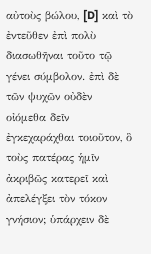αὐτοὺς βώλου, [D] καὶ τὸ ἐντεῦθεν ἐπὶ πολὺ διασωθῆναι τοῦτο τῷ γένει σύμβολον. ἐπὶ δὲ τῶν ψυχῶν οὐδὲν οἰόμεθα δεῖν ἐγκεχαράχθαι τοιοῦτον, ὃ τοὺς πατέρας ἡμῖν ἀκριβῶς κατερεῖ καὶ ἀπελέγξει τὸν τόκον γνήσιον; ὑπάρχειν δὲ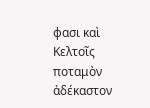φασι καὶ Κελτοῖς ποταμὸν ἀδέκαστον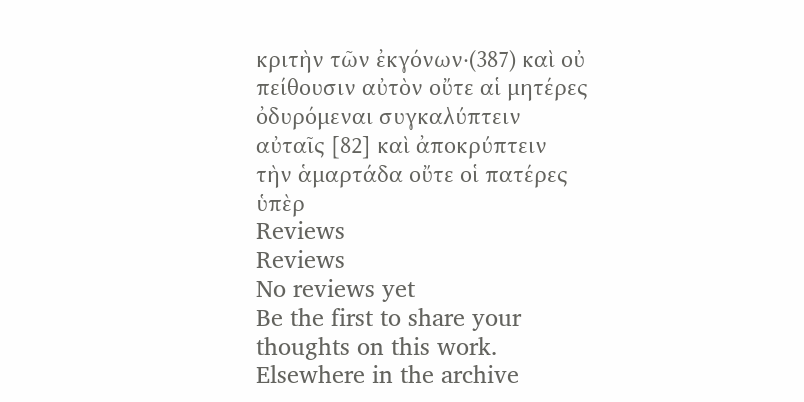κριτὴν τῶν ἐκγόνων·(387) καὶ οὐ πείθουσιν αὐτὸν οὔτε αἱ μητέρες ὀδυρόμεναι συγκαλύπτειν αὐταῖς [82] καὶ ἀποκρύπτειν τὴν ἁμαρτάδα οὔτε οἱ πατέρες ὑπὲρ
Reviews
Reviews
No reviews yet
Be the first to share your thoughts on this work.
Elsewhere in the archive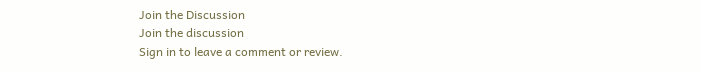Join the Discussion
Join the discussion
Sign in to leave a comment or review.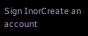Sign InorCreate an account